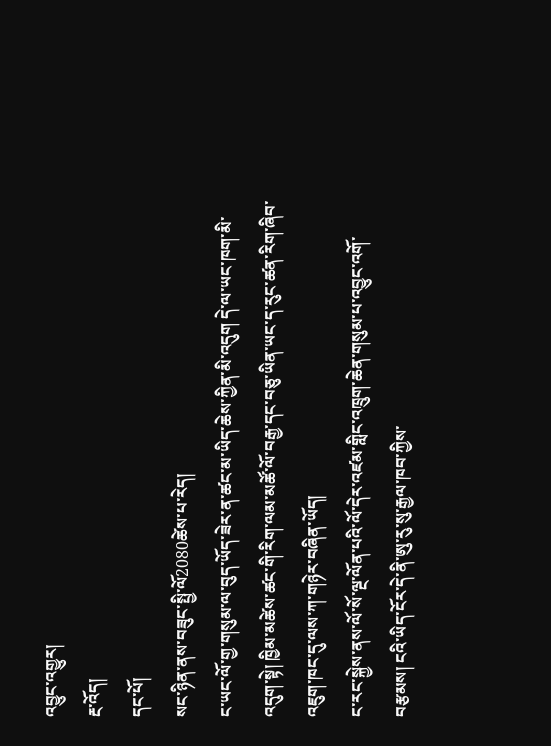འབྱུང་འགྱུར།
རྔ་འོད།
དང་པོ།
སང་ཉིན་ནས་བཟུང་སྤྱི་ལོ2080ཚེས་པ་རེད།
ང་ཡང་ལོ་གྱ་གསུམ་ལ་བུད་ཡོད་ཟེར་ན་ཚང་མ་ཡིད་ཆེས་ཀྱིན་མི་འདུག དེ་ལ་ཡང་ཁག་མི་འདུག་སྟེ། ཁྱིམ་མཚེས་ཚང་གི་རིག་ལམ་མཚོ་ལོ་བརྒྱ་དང་བཅུ་ཡིན་ཡང་ད་རུང་ཚན་རིག་ཞིབ་འཇུག་ཁང་དུ་ལས་ཀ་གཉེར་བཞིན་ཡོད།
ང་རང་སྐྱེས་ནས་ལོ་སོ་ལྔ་ལོན་པའི་ལོ་དེར་འཛམ་གླིང་འཁྲུག་ཆེན་གསུམ་པ་འབྱུང་འགོ་བརྩམས། ངའི་ཡིད་ངོར་དེ་ནི་ཨུ་རུ་སུ་རྒྱལ་ཁབ་ཀྱིས་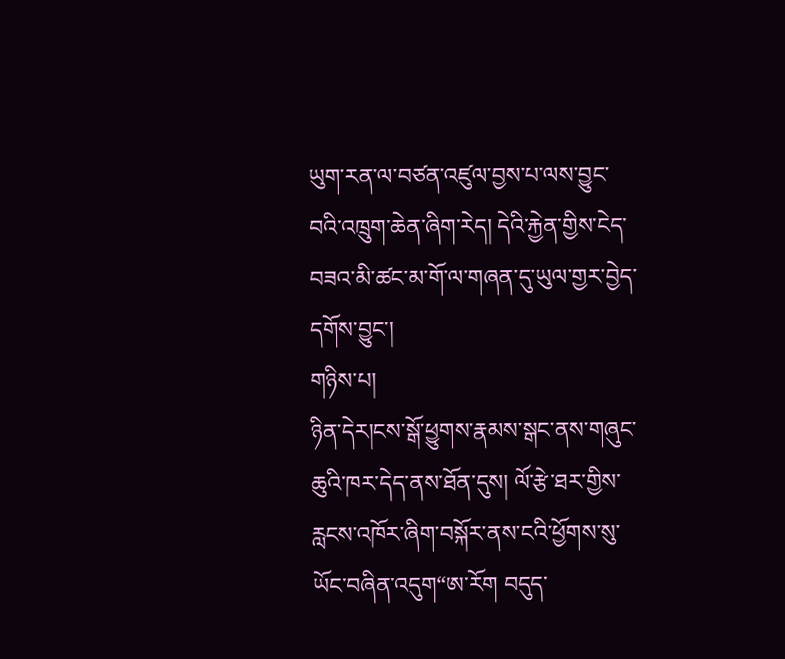ཡུག་རན་ལ་བཙན་འཛུལ་བྱས་པ་ལས་བྱུང་བའི་འཁྲུག་ཆེན་ཞིག་རེད། དེའི་རྐྱེན་གྱིས་ངེད་བཟའ་མི་ཚང་མ་གོ་ལ་གཞན་དུ་ཡུལ་གྱར་བྱེད་དགོས་བྱུང་།
གཉིས་པ།
ཉིན་དེར།ངས་སྒོ་ཕྱུགས་རྣམས་སྒང་ནས་གཞུང་ཆུའི་ཁར་དེད་ནས་ཐོན་དུས། ལོ་རྩེ་ཐར་གྱིས་རླངས་འཁོར་ཞིག་བསྐོར་ནས་ངའི་ཕྱོགས་སུ་ཡོང་བཞིན་འདུག“ཨ་རོག བདུད་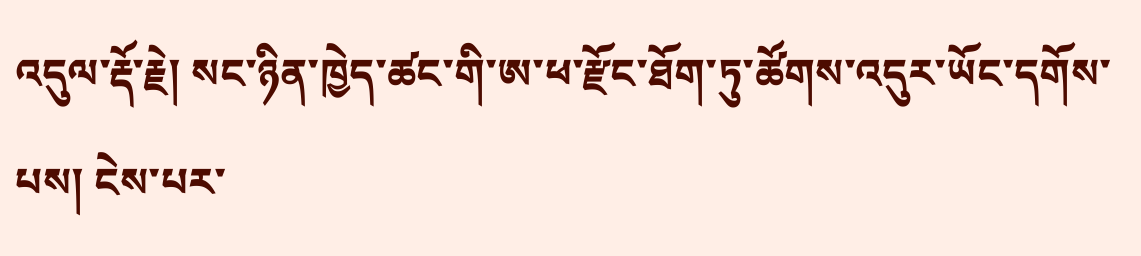འདུལ་རྡོ་རྗེ། སང་ཉིན་ཁྱེད་ཚང་གི་ཨ་ཕ་རྫོང་ཐོག་ཏུ་ཚོགས་འདུར་ཡོང་དགོས་པས། ངེས་པར་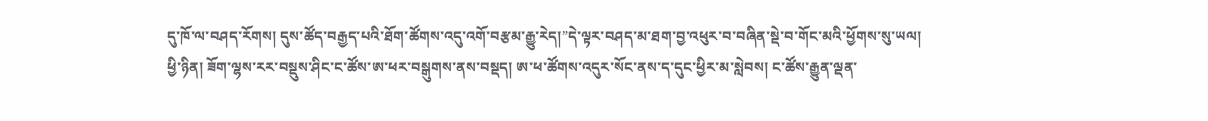དུ་ཁོ་ལ་བཤད་རོགས། དུས་ཚོད་བརྒྱད་པའི་ཐོག་ཚོགས་འདུ་འགོ་བརྩམ་རྒྱུ་རེད།”དེ་ལྟར་བཤད་མ་ཐག་བྱ་འཕུར་བ་བཞིན་སྡེ་བ་གོང་མའི་ཕྱོགས་སུ་ཡལ།
ཕྱི་ཉིན། ཟོག་ལྷས་རར་བསྡུས་ཤིང་ང་ཚོས་ཨ་ཕར་བསྒུགས་ནས་བསྡད། ཨ་ཕ་ཚོགས་འདུར་སོང་ནས་ད་དུང་ཕྱིར་མ་སླེབས། ང་ཚོས་རྒྱུན་ལྡན་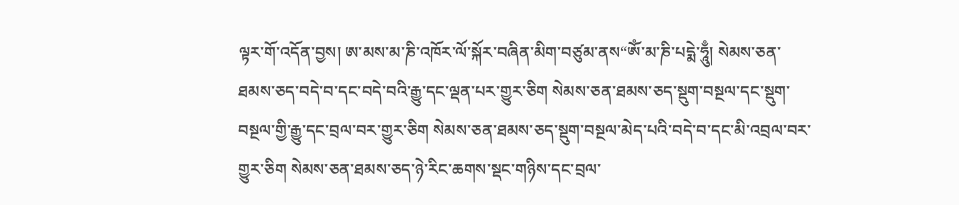ལྟར་གོ་འདོན་བྱས། ཨ་མས་མ་ཎི་འཁོར་ལོ་སྐོར་བཞིན་མིག་བཙུམ་ནས“ཨོཾ་མ་ཎི་པདྨེ་ཧཱུྃ། སེམས་ཅན་ཐམས་ཅད་བདེ་བ་དང་བདེ་བའི་རྒྱུ་དང་ལྡན་པར་གྱུར་ཅིག སེམས་ཅན་ཐམས་ཅད་སྡུག་བསྔལ་དང་སྡུག་བསྔལ་གྱི་རྒྱུ་དང་བྲལ་བར་གྱུར་ཅིག སེམས་ཅན་ཐམས་ཅད་སྡུག་བསྔལ་མེད་པའི་བདེ་བ་དང་མི་འབྲལ་བར་གྱུར་ཅིག སེམས་ཅན་ཐམས་ཅད་ཉེ་རིང་ཆགས་སྡང་གཉིས་དང་བྲལ་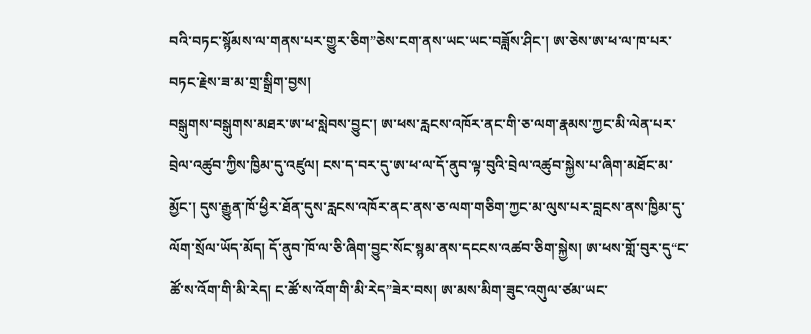བའི་བཏང་སྙོམས་ལ་གནས་པར་གྱུར་ཅིག”ཅེས་ངག་ནས་ཡང་ཡང་བཟློས་ཤིང་། ཨ་ཅེས་ཨ་ཕ་ལ་ཁ་པར་བཏང་རྗེས་ཟ་མ་གྲ་སྒྲིག་བྱས།
བསྒུགས་བསྒུགས་མཐར་ཨ་ཕ་སླེབས་བྱུང་། ཨ་ཕས་རླངས་འཁོར་ནང་གི་ཅ་ལག་རྣམས་ཀྱང་མི་ལེན་པར་བྲེལ་འཚུབ་ཀྱིས་ཁྱིམ་དུ་འཛུལ། ངས་ད་བར་དུ་ཨ་ཕ་ལ་དོ་ནུབ་ལྟ་བུའི་བྲེལ་འཚུབ་སྐྱེས་པ་ཞིག་མཐོང་མ་མྱོང་། དུས་རྒྱུན་ཁོ་ཕྱིར་ཐོན་དུས་རླངས་འཁོར་ནང་ནས་ཅ་ལག་གཅིག་ཀྱང་མ་ལུས་པར་བླངས་ནས་ཁྱིམ་དུ་ལོག་སྲོལ་ཡོད་མོད། དོ་ནུབ་ཁོ་ལ་ཅི་ཞིག་བྱུང་སོང་སྙམ་ནས་དངངས་འཚབ་ཅིག་སྐྱེས། ཨ་ཕས་གློ་བུར་དུ“ང་ཚོ་ས་འོག་གི་མི་རེད། ང་ཚོ་ས་འོག་གི་མི་རེད”ཟེར་བས། ཨ་མས་མིག་ཟུང་འགུལ་ཙམ་ཡང་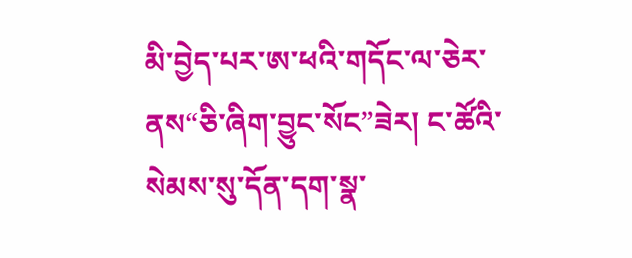མི་བྱེད་པར་ཨ་ཕའི་གདོང་ལ་ཅེར་ནས“ཅི་ཞིག་བྱུང་སོང”ཟེར། ང་ཚོའི་སེམས་སུ་དོན་དག་སྣ་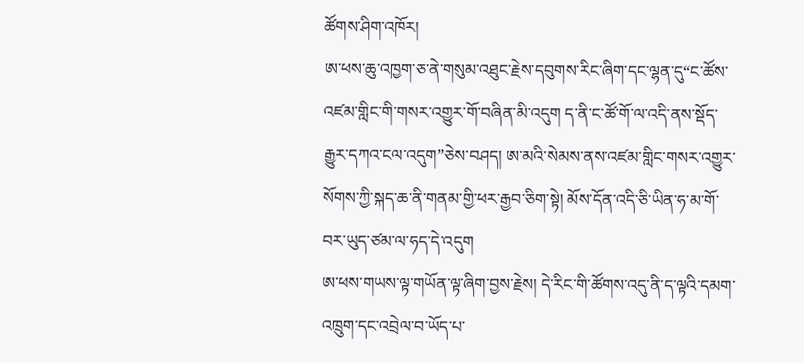ཚོགས་ཤིག་འཁོར།
ཨ་ཕས་ཆུ་འཁྱག་ཅ་ནེ་གསུམ་འཐུང་རྗེས་དབུགས་རིང་ཞིག་དང་ལྷན་དུ“ང་ཚོས་འཛམ་གླིང་གི་གསར་འགྱུར་གོ་བཞིན་མི་འདུག ད་ནི་ང་ཚོ་གོ་ལ་འདི་ནས་སྡོད་རྒྱུར་དཀའ་ངལ་འདུག”ཅེས་བཤད། ཨ་མའི་སེམས་ནས་འཛམ་གླིང་གསར་འགྱུར་སོགས་ཀྱི་སྐད་ཆ་ནི་གནམ་གྱི་ཕར་རྒྱབ་ཅིག་སྟེ། མོས་དོན་འདི་ཅི་ཡིན་ཧ་མ་གོ་བར་ཡུད་ཙམ་ལ་ཧད་དེ་འདུག
ཨ་ཕས་གཡས་ལྟ་གཡོན་ལྟ་ཞིག་བྱས་རྗེས། དེ་རིང་གི་ཚོགས་འདུ་ནི་ད་ལྟའི་དམག་འཁྲུག་དང་འབྲེལ་བ་ཡོད་པ་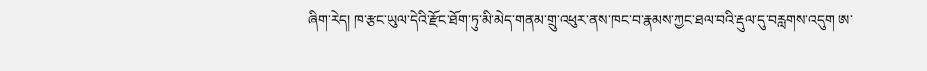ཞིག་རེད། ཁ་རྩང་ཡུལ་དེའི་རྫོང་ཐོག་ཏུ་མི་མེད་གནམ་གྲུ་འཕུར་ནས་ཁང་བ་རྣམས་ཀྱང་ཐལ་བའི་རྡུལ་དུ་བརླགས་འདུག ཨ་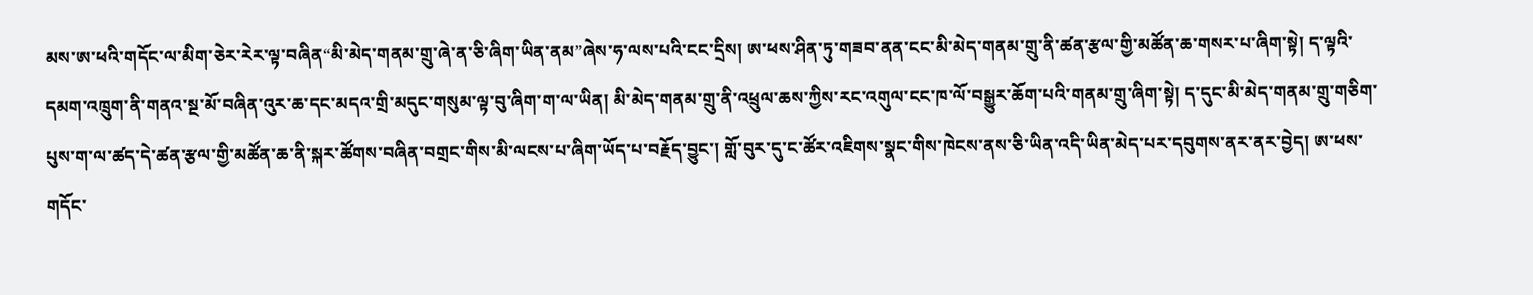མས་ཨ་ཕའི་གདོང་ལ་མིག་ཅེར་རེར་ལྟ་བཞིན“མི་མེད་གནམ་གྲུ་ཞེ་ན་ཅི་ཞིག་ཡིན་ནམ”ཞེས་ཧ་ལས་པའི་ངང་དྲིས། ཨ་ཕས་ཤིན་ཏུ་གཟབ་ནན་ངང་མི་མེད་གནམ་གྲུ་ནི་ཚན་རྩལ་གྱི་མཚོན་ཆ་གསར་པ་ཞིག་སྟེ། ད་ལྟའི་དམག་འཁྲུག་ནི་གནའ་སྔ་མོ་བཞིན་འུར་ཆ་དང་མདའ་གྲི་མདུང་གསུམ་ལྟ་བུ་ཞིག་ག་ལ་ཡིན། མི་མེད་གནམ་གྲུ་ནི་འཕྲུལ་ཆས་ཀྱིས་རང་འགུལ་ངང་ཁ་ལོ་བསྒྱུར་ཆོག་པའི་གནམ་གྲུ་ཞིག་སྟེ། ད་དུང་མི་མེད་གནམ་གྲུ་གཅིག་པུས་ག་ལ་ཚད་དེ་ཚན་རྩལ་གྱི་མཚོན་ཆ་ནི་སྐར་ཚོགས་བཞིན་བགྲང་གིས་མི་ལངས་པ་ཞིག་ཡོད་པ་བརྗོད་བྱུང་། གློ་བུར་དུ་ང་ཚོར་འཇིགས་སྣང་གིས་ཁེངས་ནས་ཅི་ཡིན་འདི་ཡིན་མེད་པར་དབུགས་ནར་ནར་བྱེད། ཨ་ཕས་གདོང་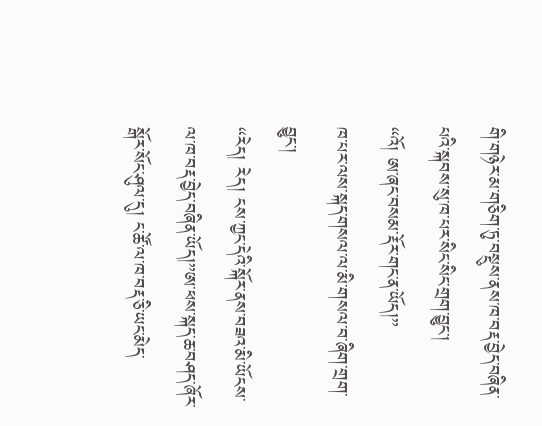གི་གཉེར་མ་གཅིག་ཏུ་བསྡུས་ནས་ཁ་བརྡ་བྱེད་བཞིན་པའི་སྐབས་སུ་ཁ་པར་སིང་སིང་གྲག་བྱུང་།
“འོ། ཨ་ཞང་བསམ་རྡོར་གང་ན་ཡོད།”
ཁ་པར་ལས་སྐད་གསལ་ལ་མི་གསལ་བ་ཞིག་གྲག་བྱུང་།
“རེད། རེད། ངས་ཀྱང་དེའི་སྐོར་ནས་བཟའ་མི་ཡོངས་ལ་ཁ་བརྡ་བྱེད་བཞིན་ཡོད།”ཨ་ཕས་སྐད་ཆ་བཤད་ཞོར་སྒོར་སོང་ཤུལ་དུ། ང་ཚོ་ལ་ཁ་བརྡ་ཅི་ཡང་མེད་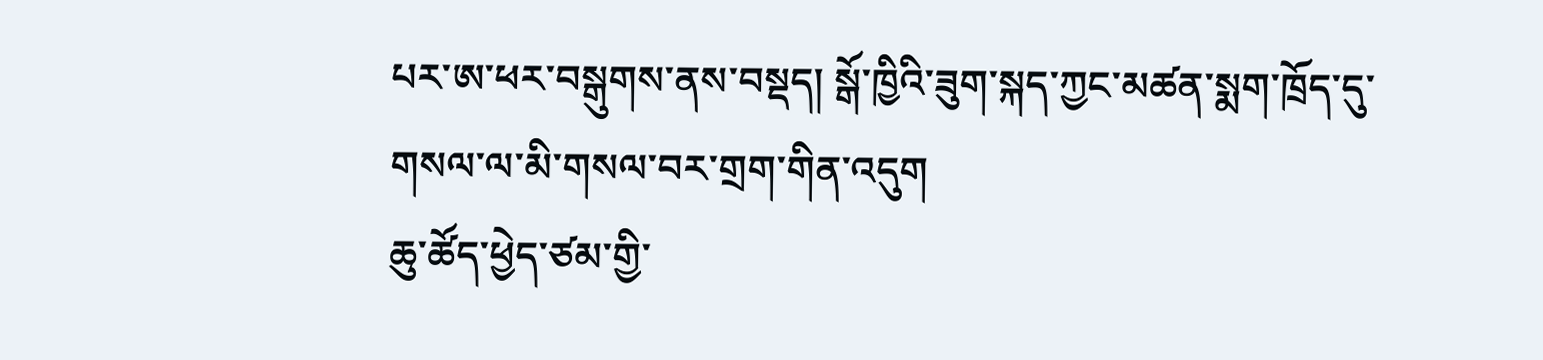པར་ཨ་ཕར་བསྒུགས་ནས་བསྡད། སྒོ་ཁྱིའི་ཟུག་སྐད་ཀྱང་མཚན་སྨག་ཁྲོད་དུ་གསལ་ལ་མི་གསལ་བར་གྲག་གིན་འདུག
ཆུ་ཚོད་ཕྱེད་ཙམ་གྱི་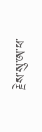རྗེས་སུ་ཨ་ཕ་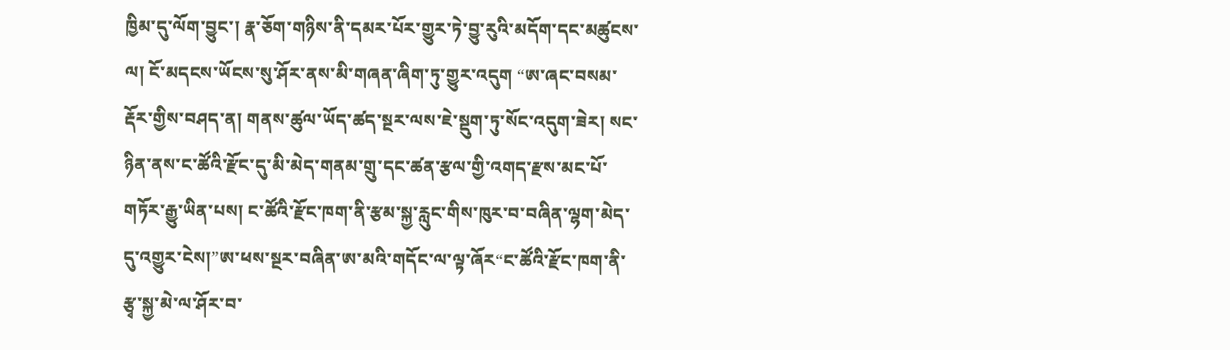ཁྱིམ་དུ་ལོག་བྱུང་། རྣ་ཅོག་གཉིས་ནི་དམར་པོར་གྱུར་ཏེ་བྱུ་རུའི་མདོག་དང་མཚུངས་ལ། ངོ་མདངས་ཡོངས་སུ་ཤོར་ནས་མི་གཞན་ཞིག་ཏུ་གྱུར་འདུག “ཨ་ཞང་བསམ་རྡོར་གྱིས་བཤད་ན། གནས་ཚུལ་ཡོད་ཚད་སྔར་ལས་ཇེ་སྡུག་ཏུ་སོང་འདུག་ཟེར། སང་ཉིན་ནས་ང་ཚོའི་རྫོང་དུ་མི་མེད་གནམ་གྲུ་དང་ཚན་རྩལ་གྱི་འགད་རྫས་མང་པོ་གཏོར་རྒྱུ་ཡིན་པས། ང་ཚོའི་རྫོང་ཁག་ནི་རྩམ་སྐྱ་རླུང་གིས་ཁུར་བ་བཞིན་ལྷག་མེད་དུ་འགྱུར་ངེས།”ཨ་ཕས་སྔར་བཞིན་ཨ་མའི་གདོང་ལ་ལྟ་ཞོར“ང་ཚོའི་རྫོང་ཁག་ནི་རྩྭ་སྐྱ་མེ་ལ་ཤོར་བ་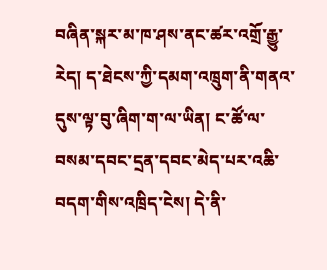བཞིན་སྐར་མ་ཁ་ཤས་ནང་ཚར་འགྲོ་རྒྱུ་རེད། ད་ཐེངས་ཀྱི་དམག་འཁྲུག་ནི་གནའ་དུས་ལྟ་བུ་ཞིག་ག་ལ་ཡིན། ང་ཚོ་ལ་བསམ་དབང་དྲན་དབང་མེད་པར་འཆི་བདག་གིས་འཁྲིད་ངེས། དེ་ནི་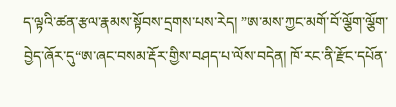ད་ལྟའི་ཚན་རྩལ་རྣམས་སྟོབས་དྲགས་པས་རེད། ”ཨ་མས་ཀྱང་མགོ་བོ་ལྕོག་ལྕོག་བྱེད་ཞོར་དུ“ཨ་ཞང་བསམ་རྡོར་གྱིས་བཤད་པ་ལོས་བདེན། ཁོ་རང་ནི་རྫོང་དཔོན་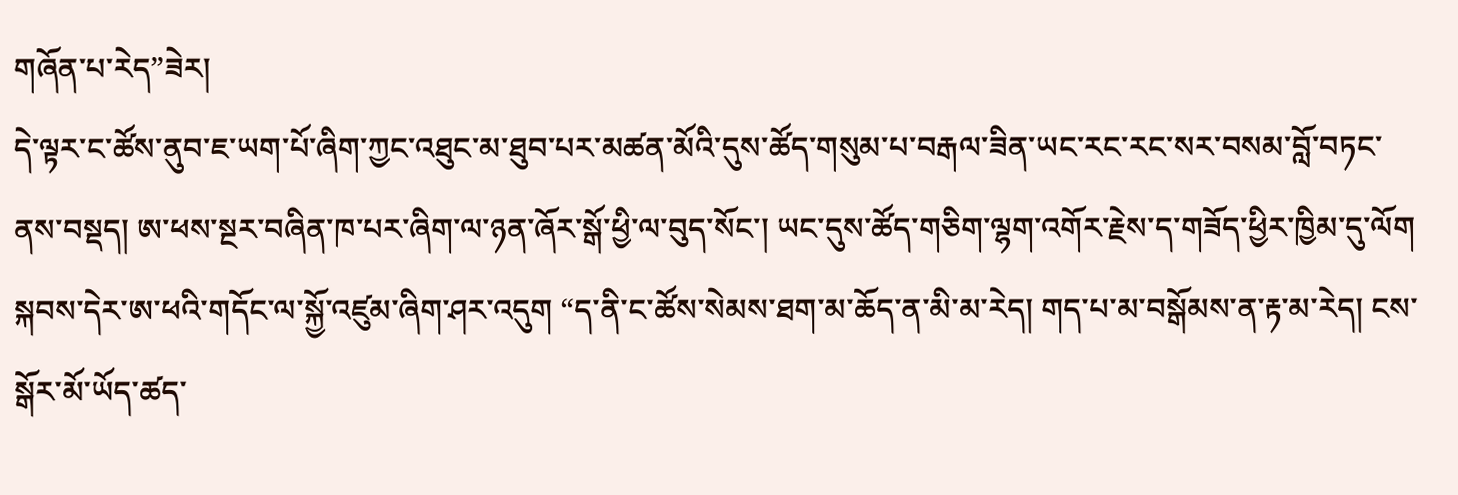གཞོན་པ་རེད”ཟེར།
དེ་ལྟར་ང་ཚོས་ནུབ་ཇ་ཡག་པོ་ཞིག་ཀྱང་འཐུང་མ་ཐུབ་པར་མཚན་མོའི་དུས་ཚོད་གསུམ་པ་བརྒལ་ཟིན་ཡང་རང་རང་སར་བསམ་བློ་བཏང་ནས་བསྡད། ཨ་ཕས་སྔར་བཞིན་ཁ་པར་ཞིག་ལ་ཉན་ཞོར་སྒོ་ཕྱི་ལ་བུད་སོང་། ཡང་དུས་ཚོད་གཅིག་ལྷག་འགོར་རྗེས་ད་གཟོད་ཕྱིར་ཁྱིམ་དུ་ལོག སྐབས་དེར་ཨ་ཕའི་གདོང་ལ་སྐྱོ་འཛུམ་ཞིག་ཤར་འདུག “ད་ནི་ང་ཚོས་སེམས་ཐག་མ་ཆོད་ན་མི་མ་རེད། གད་པ་མ་བསྒོམས་ན་རྟ་མ་རེད། ངས་སྒོར་མོ་ཡོད་ཚད་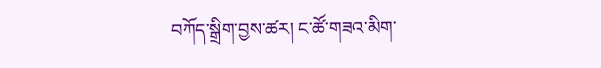བཀོད་སྒྲིག་བྱས་ཚར། ང་ཚོ་གཟའ་མིག་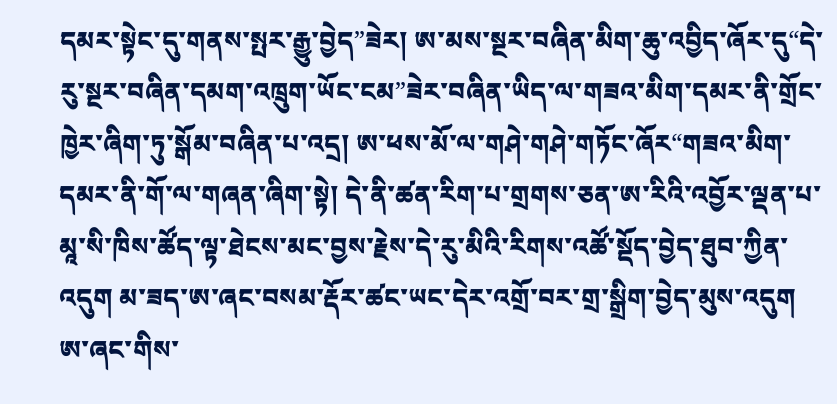དམར་སྟེང་དུ་གནས་སྤར་རྒྱུ་བྱེད”ཟེར། ཨ་མས་སྔར་བཞིན་མིག་ཆུ་འབྱིད་ཞོར་དུ“དེ་རུ་སྔར་བཞིན་དམག་འཁྲུག་ཡོང་ངམ”ཟེར་བཞིན་ཡིད་ལ་གཟའ་མིག་དམར་ནི་གྲོང་ཁྱེར་ཞིག་ཏུ་སྒོམ་བཞིན་པ་འདྲ། ཨ་ཕས་མོ་ལ་གཤེ་གཤེ་གཏོང་ཞོར“གཟའ་མིག་དམར་ནི་གོ་ལ་གཞན་ཞིག་སྟེ། དེ་ནི་ཚན་རིག་པ་གྲགས་ཅན་ཨ་རིའི་འབྱོར་ལྡན་པ་མཱ་སི་ཁིས་ཚོད་ལྟ་ཐེངས་མང་བྱས་རྗེས་དེ་རུ་མིའི་རིགས་འཚོ་སྡོད་བྱེད་ཐུབ་ཀྱིན་འདུག མ་ཟད་ཨ་ཞང་བསམ་རྡོར་ཚང་ཡང་དེར་འགྲོ་བར་གྲ་སྒྲིག་བྱེད་མུས་འདུག ཨ་ཞང་གིས་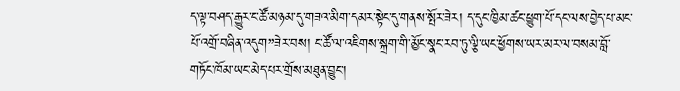ད་ལྟ་བཤད་རྒྱུར་ང་ཚོ་མཉམ་དུ་གཟའ་མིག་དམར་སྟེང་དུ་གནས་སྤོར་ཟེར། ད་དུང་ཁྱིམ་ཚང་ཕྱུག་པོ་དང་ལས་བྱེད་པ་མང་པོ་འགྲོ་བཞིན་འདུག”ཟེར་བས། ང་ཚོ་ལ་འཇིགས་སྐྲག་གི་མྱོང་སྣང་རབ་ཏུ་ལྕི་ཡང་ཕྱོགས་ཡར་མར་ལ་བསམ་བློ་གཏོང་ཁོམ་ཡང་མེད་པར་གྲོས་མཐུན་བྱུང་།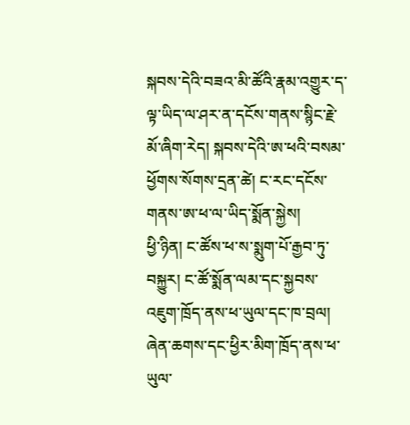སྐབས་དེའི་བཟའ་མི་ཚོའི་རྣམ་འགྱུར་ད་ལྟ་ཡིད་ལ་ཤར་ན་དངོས་གནས་སྙིང་རྗེ་མོ་ཞིག་རེད། སྐབས་དེའི་ཨ་ཕའི་བསམ་ཕྱོགས་སོགས་དྲན་ཚེ། ང་རང་དངོས་གནས་ཨ་ཕ་ལ་ཡིད་སྨོན་སྐྱེས།
ཕྱི་ཉིན། ང་ཚོས་ཕ་ས་སྨུག་པོ་རྒྱབ་ཏུ་བསྐྱུར། ང་ཚོ་སྨོན་ལམ་དང་སྐྱབས་འཇུག་ཁྲོད་ནས་ཕ་ཡུལ་དང་ཁ་བྲལ། ཞེན་ཆགས་དང་ཕྱིར་མིག་ཁྲོད་ནས་ཕ་ཡུལ་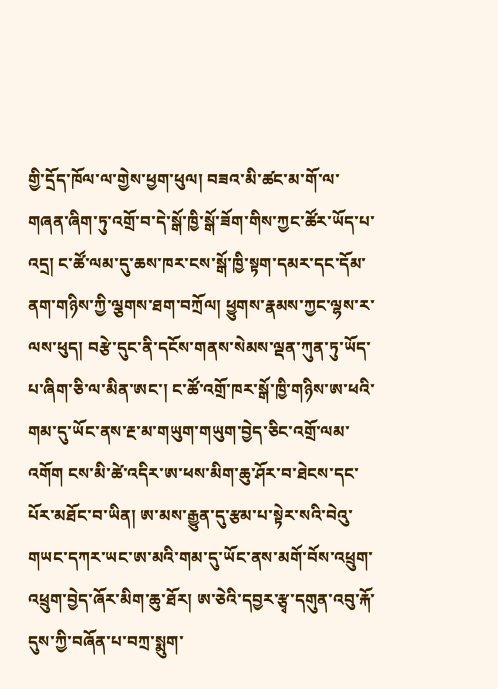གྱི་དྲོད་ཁོལ་ལ་གྱེས་ཕྱག་ཕུལ། བཟའ་མི་ཚང་མ་གོ་ལ་གཞན་ཞིག་ཏུ་འགྲོ་བ་དེ་སྒོ་ཁྱི་སྒོ་ཟོག་གིས་ཀྱང་ཚོར་ཡོད་པ་འདྲ། ང་ཚོ་ལམ་དུ་ཆས་ཁར་ངས་སྒོ་ཁྱི་སྟག་དམར་དང་དོམ་ནག་གཉིས་ཀྱི་ལྕགས་ཐག་བཀྲོལ། ཕྱུགས་རྣམས་ཀྱང་ལྷས་ར་ལས་ཕུད། བརྩེ་དུང་ནི་དངོས་གནས་སེམས་ལྡན་ཀུན་ཏུ་ཡོད་པ་ཞིག་ཅི་ལ་མིན་ཨང་། ང་ཚོ་འགྲོ་ཁར་སྒོ་ཁྱི་གཉིས་ཨ་ཕའི་གམ་དུ་ཡོང་ནས་རྔ་མ་གཡུག་གཡུག་བྱེད་ཅིང་འགྲོ་ལམ་འགོག ངས་མི་ཚེ་འདིར་ཨ་ཕས་མིག་ཆུ་ཤོར་བ་ཐེངས་དང་པོར་མཐོང་བ་ཡིན། ཨ་མས་རྒྱུན་དུ་རྩམ་པ་སྟེར་སའི་བེའུ་གཡང་དཀར་ཡང་ཨ་མའི་གམ་དུ་ཡོང་ནས་མགོ་བོས་འཕྲུག་འཕྲུག་བྱེད་ཞོར་མིག་ཆུ་ཐོར། ཨ་ཅེའི་དབྱར་རྩྭ་དགུན་འབུ་རྐོ་དུས་ཀྱི་བཞོན་པ་བཀྲ་སྨུག་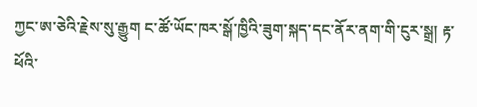ཀྱང་ཨ་ཅེའི་རྗེས་སུ་རྒྱུག ང་ཚོ་ཡོང་ཁར་སྒོ་ཁྱིའི་ཟུག་སྐད་དང་ནོར་ནག་གི་ངུར་སྒྲ། རྟ་ཕོའི་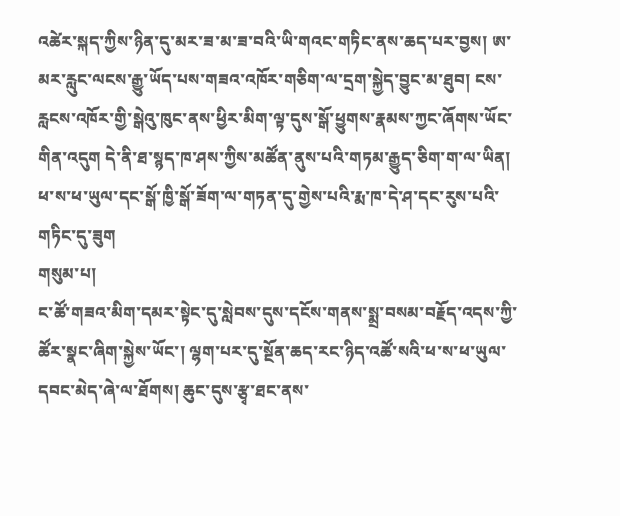འཚེར་སྐད་ཀྱིས་ཉིན་དུ་མར་ཟ་མ་ཟ་བའི་ཡི་གའང་གཏིང་ནས་ཆད་པར་བྱས། ཨ་མར་རླུང་ལངས་རྒྱུ་ཡོད་པས་གཟའ་འཁོར་གཅིག་ལ་དྲག་སྐྱེད་བྱུང་མ་ཐུབ། ངས་རླངས་འཁོར་གྱི་སྒེའུ་ཁུང་ནས་ཕྱིར་མིག་ལྟ་དུས་སྒོ་ཕྱུགས་རྣམས་ཀྱང་ཞོགས་ཡོང་གིན་འདུག དེ་ནི་ཐ་སྙད་ཁ་ཤས་ཀྱིས་མཚོན་ནུས་པའི་གཏམ་རྒྱུད་ཅིག་ག་ལ་ཡིན། ཕ་ས་ཕ་ཡུལ་དང་སྒོ་ཁྱི་སྒོ་ཟོག་ལ་གཏན་དུ་གྱེས་པའི་རྨ་ཁ་དེ་ཤ་དང་རུས་པའི་གཏིང་དུ་ཟུག
གསུམ་པ།
ང་ཚོ་གཟའ་མིག་དམར་སྟེང་དུ་སླེབས་དུས་དངོས་གནས་སྨྲ་བསམ་བརྗོད་འདས་ཀྱི་ཚོར་སྣང་ཞིག་སྐྱེས་ཡོང་། ལྷག་པར་དུ་སྔོན་ཆད་རང་ཉིད་འཚོ་སའི་ཕ་ས་ཕ་ཡུལ་དབང་མེད་ཞེ་ལ་ཐོགས། ཆུང་དུས་རྩྭ་ཐང་ནས་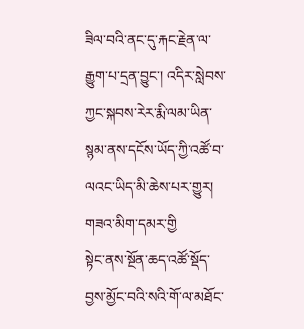ཟིལ་བའི་ནང་དུ་རྐང་རྗེན་ལ་རྒྱུག་པ་དྲན་བྱུང་། འདིར་སླེབས་ཀྱང་སྐབས་རེར་རྨི་ལམ་ཡིན་སྙམ་ནས་དངོས་ཡོད་ཀྱི་འཚོ་བ་ལའང་ཡིད་མི་ཆེས་པར་གྱུར། གཟའ་མིག་དམར་གྱི
སྟེང་ནས་སྔོན་ཆད་འཚོ་སྡོད་བྱས་མྱོང་བའི་སའི་གོ་ལ་མཐོང་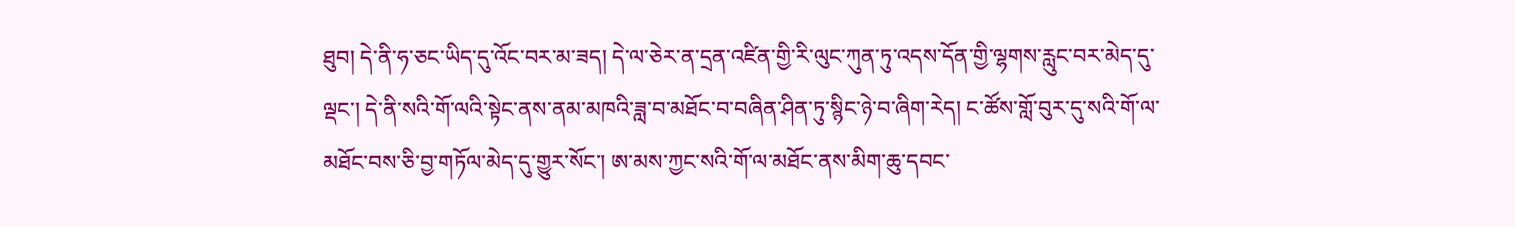ཐུབ། དེ་ནི་ཧ་ཅང་ཡིད་དུ་འོང་བར་མ་ཟད། དེ་ལ་ཅེར་ན་དྲན་འཛིན་གྱི་རི་ལུང་ཀུན་ཏུ་འདས་དོན་གྱི་ལྷགས་རླུང་བར་མེད་དུ་ལྡང་། དེ་ནི་སའི་གོ་ལའི་སྟེང་ནས་ནམ་མཁའི་ཟླ་བ་མཐོང་བ་བཞིན་ཤིན་ཏུ་སྙིང་ཉེ་བ་ཞིག་རེད། ང་ཚོས་གློ་བུར་དུ་སའི་གོ་ལ་མཐོང་བས་ཅི་བྱ་གཏོལ་མེད་དུ་གྱུར་སོང་། ཨ་མས་ཀྱང་སའི་གོ་ལ་མཐོང་ནས་མིག་ཆུ་དབང་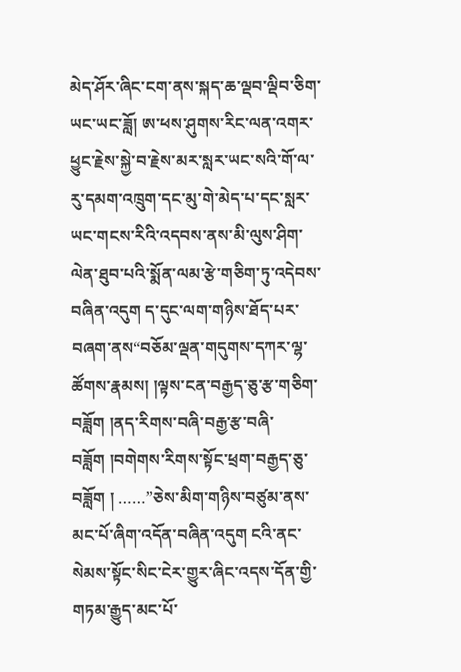མེད་ཤོར་ཞིང་ངག་ནས་སྐད་ཆ་ལྡབ་ལྡིབ་ཅིག་ཡང་ཡང་ཟློ། ཨ་ཕས་ཤུགས་རིང་ལན་འགར་ཕྱུང་རྗེས་སྐྱེ་བ་རྗེས་མར་སླར་ཡང་སའི་གོ་ལ་རུ་དམག་འཁྲུག་དང་མུ་གེ་མེད་པ་དང་སླར་ཡང་གངས་རིའི་འདབས་ནས་མི་ལུས་ཤིག་ལེན་ཐུབ་པའི་སྨོན་ལམ་རྩེ་གཅིག་ཏུ་འདེབས་བཞིན་འདུག ད་དུང་ལག་གཉིས་ཐོད་པར་བཞག་ནས“བཅོམ་ལྡན་གདུགས་དཀར་ལྷ་ཚོགས་རྣམས། །ལྟས་ངན་བརྒྱད་ཅུ་རྩ་གཅིག་བཟློག །ནད་རིགས་བཞི་བརྒྱ་རྩ་བཞི་བཟློག །བགེགས་རིགས་སྟོང་ཕྲག་བརྒྱད་ཅུ་བཟློག ། ……”ཅེས་མིག་གཉིས་བཙུམ་ནས་མང་པོ་ཞིག་འདོན་བཞིན་འདུག ངའི་ནང་སེམས་སྟོང་སིང་ངེར་གྱུར་ཞིང་འདས་དོན་གྱི་གཏམ་རྒྱུད་མང་པོ་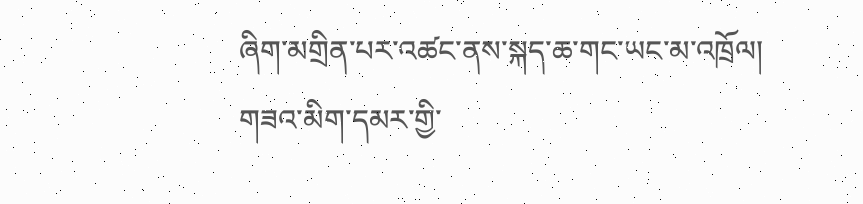ཞིག་མགྲིན་པར་འཚང་ནས་སྐད་ཆ་གང་ཡང་མ་འཁྲོལ།
གཟའ་མིག་དམར་གྱི་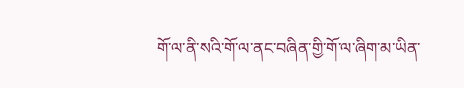གོ་ལ་ནི་སའི་གོ་ལ་ནང་བཞིན་གྱི་གོ་ལ་ཞིག་མ་ཡིན་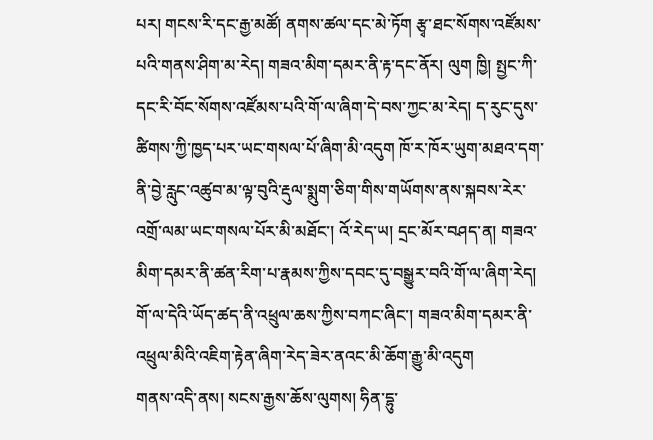པར། གངས་རི་དང་རྒྱ་མཚོ། ནགས་ཚལ་དང་མེ་ཏོག རྩྭ་ཐང་སོགས་འཛོམས་པའི་གནས་ཤིག་མ་རེད། གཟའ་མིག་དམར་ནི་རྟ་དང་ནོར། ལུག ཁྱི། སྤྱང་ཀི་དང་རི་བོང་སོགས་འཛོམས་པའི་གོ་ལ་ཞིག་དེ་བས་ཀྱང་མ་རེད། ད་རུང་དུས་ཚིགས་ཀྱི་ཁྱད་པར་ཡང་གསལ་པོ་ཞིག་མི་འདུག ཁོ་ར་ཁོར་ཡུག་མཐའ་དག་ནི་བྱེ་རླུང་འཚུབ་མ་ལྟ་བུའི་རྡུལ་སྨུག་ཅིག་གིས་གཡོགས་ནས་སྐབས་རེར་འགྲོ་ལམ་ཡང་གསལ་པོར་མི་མཐོང་། འོ་རེད་ཡ། དྲང་མོར་བཤད་ན། གཟའ་མིག་དམར་ནི་ཚན་རིག་པ་རྣམས་ཀྱིས་དབང་དུ་བསྒྱུར་བའི་གོ་ལ་ཞིག་རེད། གོ་ལ་དེའི་ཡོད་ཚད་ནི་འཕྲུལ་ཆས་ཀྱིས་བཀང་ཞིང་། གཟའ་མིག་དམར་ནི་འཕྲུལ་མིའི་འཇིག་རྟེན་ཞིག་རེད་ཟེར་ནའང་མི་ཆོག་རྒྱུ་མི་འདུག
གནས་འདི་ནས། སངས་རྒྱས་ཆོས་ལུགས། ཧིན་དྷུ་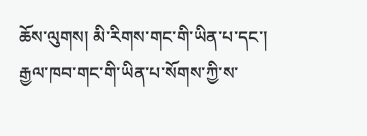ཆོས་ལུགས། མི་རིགས་གང་གི་ཡིན་པ་དང་། རྒྱལ་ཁབ་གང་གི་ཡིན་པ་སོགས་ཀྱི་ས་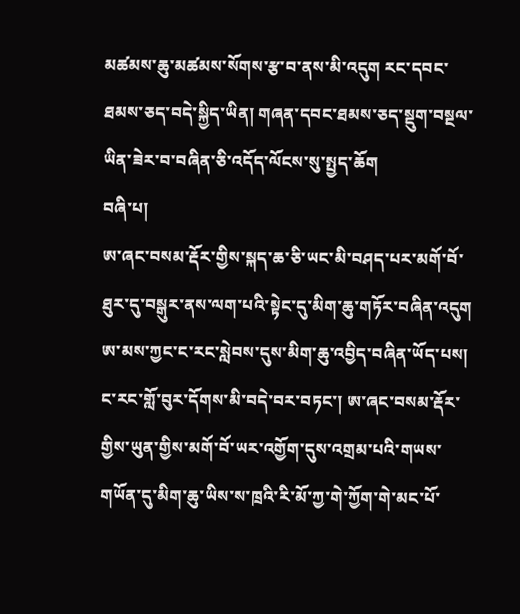མཚམས་ཆུ་མཚམས་སོགས་རྩ་བ་ནས་མི་འདུག རང་དབང་ཐམས་ཅད་བདེ་སྐྱིད་ཡིན། གཞན་དབང་ཐམས་ཅད་སྡུག་བསྔལ་ཡིན་ཟེར་བ་བཞིན་ཅི་འདོད་ལོངས་སུ་སྤྱད་ཆོག
བཞི་པ།
ཨ་ཞང་བསམ་རྡོར་གྱིས་སྐད་ཆ་ཅི་ཡང་མི་བཤད་པར་མགོ་བོ་ཐུར་དུ་བསྒུར་ནས་ལག་པའི་སྟེང་དུ་མིག་ཆུ་གཏོར་བཞིན་འདུག ཨ་མས་ཀྱང་ང་རང་སླེབས་དུས་མིག་ཆུ་འབྱིད་བཞིན་ཡོད་པས། ང་རང་གློ་བུར་དོགས་མི་བདེ་བར་བཏང་། ཨ་ཞང་བསམ་རྡོར་གྱིས་ཡུན་གྱིས་མགོ་བོ་ཡར་འགྱོག་དུས་འགྲམ་པའི་གཡས་གཡོན་དུ་མིག་ཆུ་ཡིས་ས་ཁྲའི་རི་མོ་ཀྱ་གེ་ཀྱོག་གེ་མང་པོ་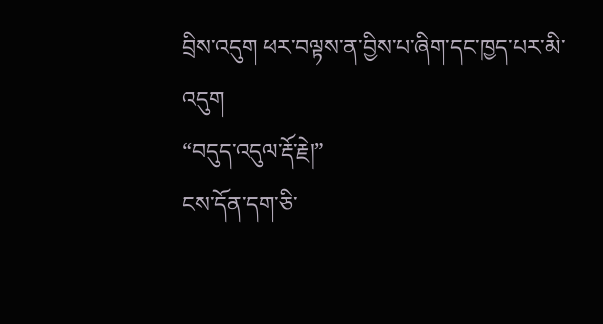བྲིས་འདུག ཕར་བལྟས་ན་བྱིས་པ་ཞིག་དང་ཁྱད་པར་མི་འདུག
“བདུད་འདུལ་རྡོ་རྗེ།”
ངས་དོན་དག་ཅི་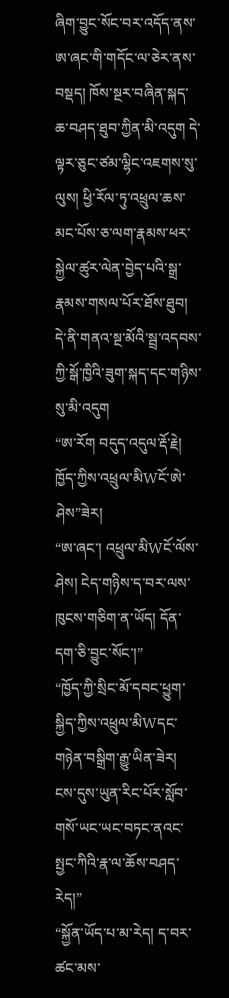ཞིག་བྱུང་སོང་བར་འདོད་ནས་ཨ་ཞང་གི་གདོང་ལ་ཅེར་ནས་བསྡད། ཁོས་སྔར་བཞིན་སྐད་ཆ་བཤད་ཐུབ་ཀྱིན་མི་འདུག དེ་ལྟར་ཅུང་ཙམ་ལྷིང་འཇགས་སུ་ལུས། ཕྱི་རོལ་ཏུ་འཕྲུལ་ཆས་མང་པོས་ཅ་ལག་རྣམས་ཕར་སྐྱེལ་ཚུར་ལེན་བྱེད་པའི་སྒྲ་རྣམས་གསལ་པོར་ཐོས་ཐུབ། དེ་ནི་གནའ་སྔ་མོའི་སྦྲ་འདབས་ཀྱི་སྒོ་ཁྱིའི་ཟུག་སྐད་དང་གཉིས་སུ་མི་འདུག
“ཨ་རོག བདུད་འདུལ་རྡོ་རྗེ། ཁྱོད་ཀྱིས་འཕྲུལ་མིWངོ་ཨེ་ཤེས”ཟེར།
“ཨ་ཞང་། འཕྲུལ་མིWངོ་ལོས་ཤེས། ངེད་གཉིས་ད་བར་ལས་ཁུངས་གཅིག་ན་ཡོད། དོན་དག་ཅི་བྱུང་སོང་།”
“ཁྱོད་ཀྱི་སྲིང་མོ་དབང་ཕྱུག་སྐྱིད་ཀྱིས་འཕྲུལ་མིWདང་གཉེན་བསྒྲིག་རྒྱུ་ཡིན་ཟེར། ངས་དུས་ཡུན་རིང་པོར་སློབ་གསོ་ཡང་ཡང་བཏང་ནའང་སྤྱང་ཀིའི་རྣ་ལ་ཆོས་བཤད་རེད།”
“སྐྱོན་ཡོད་པ་མ་རེད། ད་བར་ཚང་མས་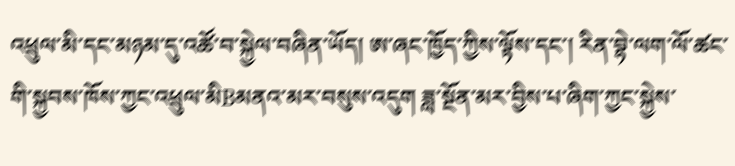འཕྲུལ་མི་དང་མཉམ་དུ་འཚོ་བ་སྐྱེལ་བཞིན་ཡོད། ཨ་ཞང་ཁྱོད་ཀྱིས་ལྟོས་དང་། རིན་བྷེ་ལག་ལོ་ཚང་གི་སྐྱབས་ཁོས་ཀྱང་འཕྲུལ་མིBམནའ་མར་བསུས་འདུག ཟླ་སྔོན་མར་བྱིས་པ་ཞིག་ཀྱང་སྐྱེས་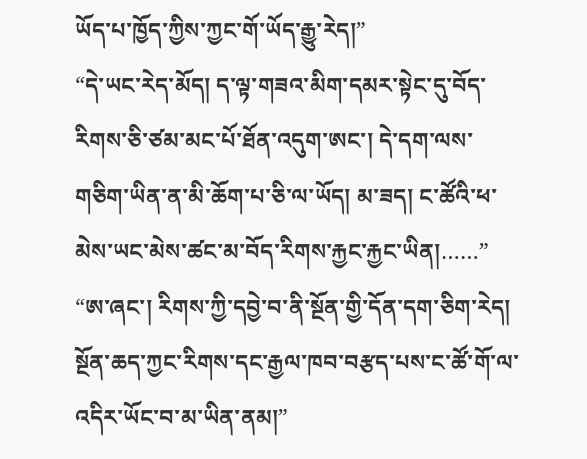ཡོད་པ་ཁྱོད་ཀྱིས་ཀྱང་གོ་ཡོད་རྒྱུ་རེད།”
“དེ་ཡང་རེད་མོད། ད་ལྟ་གཟའ་མིག་དམར་སྟེང་དུ་བོད་རིགས་ཅི་ཙམ་མང་པོ་ཐོན་འདུག་ཨང་། དེ་དག་ལས་གཅིག་ཡིན་ན་མི་ཆོག་པ་ཅི་ལ་ཡོད། མ་ཟད། ང་ཚོའི་ཕ་མེས་ཡང་མེས་ཚང་མ་བོད་རིགས་རྐྱང་རྐྱང་ཡིན།……”
“ཨ་ཞང་། རིགས་ཀྱི་དབྱེ་བ་ནི་སྔོན་གྱི་དོན་དག་ཅིག་རེད། སྔོན་ཆད་ཀྱང་རིགས་དང་རྒྱལ་ཁབ་བརྩད་པས་ང་ཚོ་གོ་ལ་འདིར་ཡོང་བ་མ་ཡིན་ནམ།”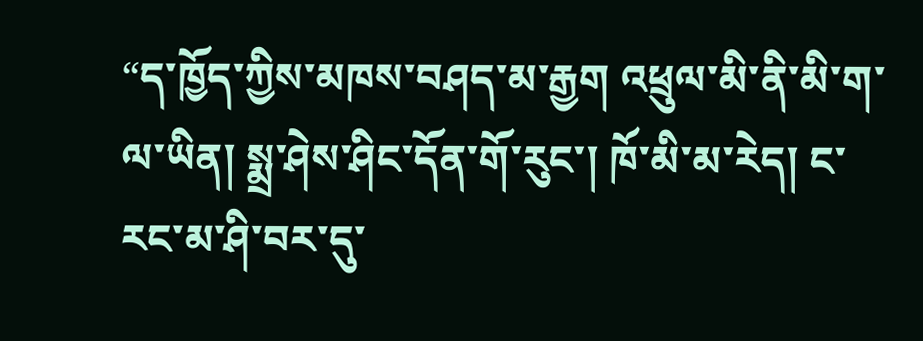“ད་ཁྱོད་ཀྱིས་མཁས་བཤད་མ་རྒྱག འཕྲུལ་མི་ནི་མི་ག་ལ་ཡིན། སྨྲ་ཤེས་ཤིང་དོན་གོ་རུང་། ཁོ་མི་མ་རེད། ང་རང་མ་ཤི་བར་དུ་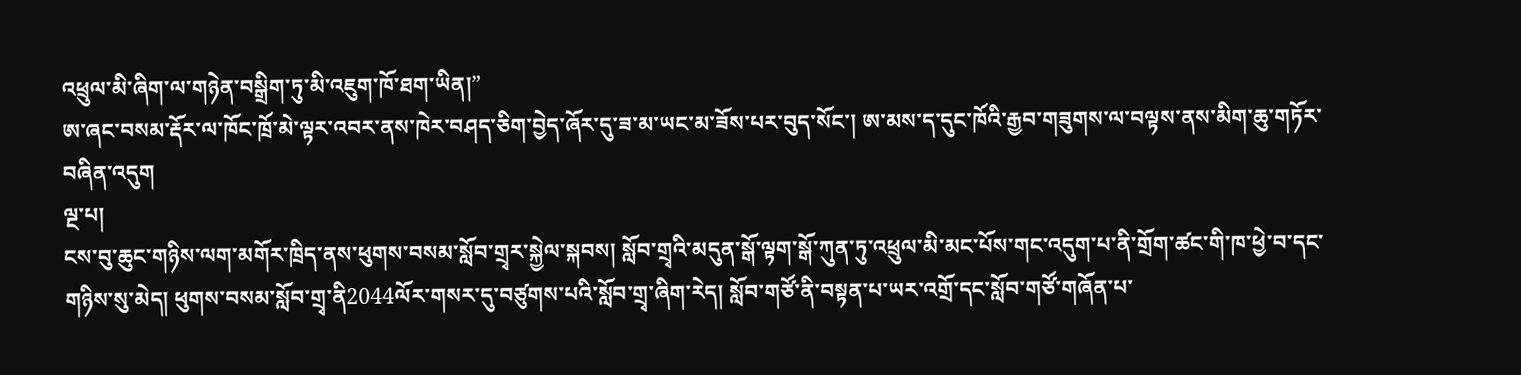འཕྲུལ་མི་ཞིག་ལ་གཉེན་བསྒྲིག་ཏུ་མི་འཇུག་ཁོ་ཐག་ཡིན།”
ཨ་ཞང་བསམ་རྡོར་ལ་ཁོང་ཁྲོ་མེ་ལྟར་འབར་ནས་ཁེར་བཤད་ཅིག་བྱེད་ཞོར་དུ་ཟ་མ་ཡང་མ་ཟོས་པར་བུད་སོང་། ཨ་མས་ད་དུང་ཁོའི་རྒྱབ་གཟུགས་ལ་བལྟས་ནས་མིག་ཆུ་གཏོར་བཞིན་འདུག
ལྔ་པ།
ངས་བུ་ཆུང་གཉིས་ལག་མགོར་ཁྲིད་ནས་ཕུགས་བསམ་སློབ་གྲྭར་སྐྱེལ་སྐབས། སློབ་གྲྭའི་མདུན་སྒོ་ལྟག་སྒོ་ཀུན་ཏུ་འཕྲུལ་མི་མང་པོས་གང་འདུག་པ་ནི་གྲོག་ཚང་གི་ཁ་ཕྱེ་བ་དང་གཉིས་སུ་མེད། ཕུགས་བསམ་སློབ་གྲྭ་ནི2044ལོར་གསར་དུ་བཙུགས་པའི་སློབ་གྲྭ་ཞིག་རེད། སློབ་གཙོ་ནི་བསྟན་པ་ཡར་འགྲོ་དང་སློབ་གཙོ་གཞོན་པ་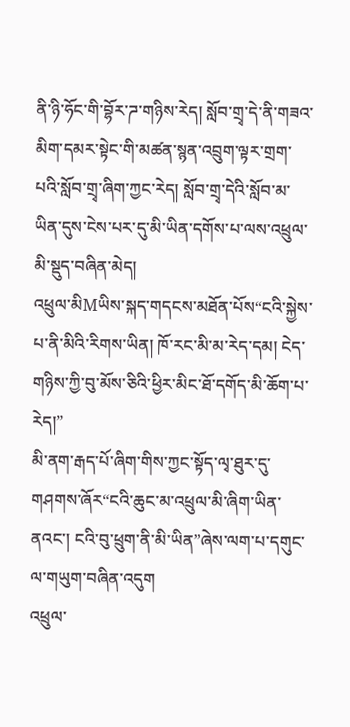ནི་ཉི་ཧོང་གི་བྷོར་ཌ་གཉིས་རེད། སློབ་གྲྭ་དེ་ནི་གཟའ་མིག་དམར་སྟེང་གི་མཚན་སྙན་འབྲུག་ལྟར་གྲག་པའི་སློབ་གྲྭ་ཞིག་ཀྱང་རེད། སློབ་གྲྭ་དེའི་སློབ་མ་ཡིན་དུས་ངེས་པར་དུ་མི་ཡིན་དགོས་པ་ལས་འཕྲུལ་མི་སྡུད་བཞིན་མེད།
འཕྲུལ་མིMཡིས་སྐད་གདངས་མཐོན་པོས“ངའི་སྐྱེས་པ་ནི་མིའི་རིགས་ཡིན། ཁོ་རང་མི་མ་རེད་དམ། ངེད་གཉིས་ཀྱི་བུ་མོས་ཅིའི་ཕྱིར་མིང་ཐོ་དགོད་མི་ཆོག་པ་རེད།”
མི་ནག་རྒད་པོ་ཞིག་གིས་ཀྱང་སྟོད་ལྭ་ཐུར་དུ་གཤགས་ཞོར“ངའི་ཆུང་མ་འཕྲུལ་མི་ཞིག་ཡིན་ནའང་། ངའི་བུ་ཕྲུག་ནི་མི་ཡིན”ཞེས་ལག་པ་དགུང་ལ་གཡུག་བཞིན་འདུག
འཕྲུལ་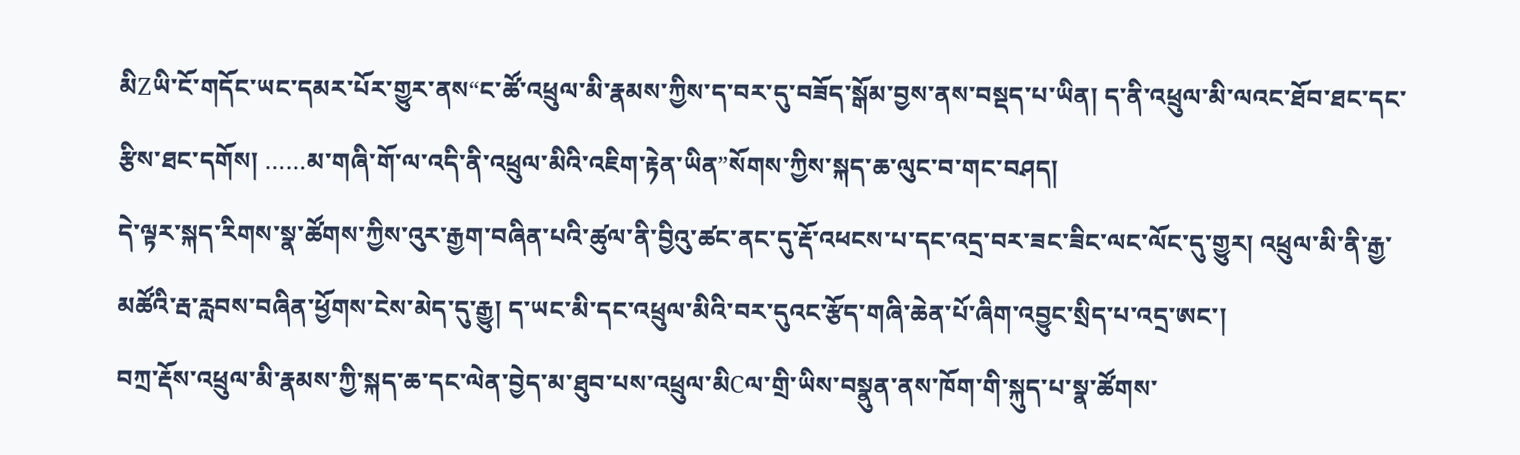མིZཡི་ངོ་གདོང་ཡང་དམར་པོར་གྱུར་ནས“ང་ཚོ་འཕྲུལ་མི་རྣམས་ཀྱིས་ད་བར་དུ་བཟོད་སྒོམ་བྱས་ནས་བསྡད་པ་ཡིན། ད་ནི་འཕྲུལ་མི་ལའང་ཐོབ་ཐང་དང་རྩིས་ཐང་དགོས། ……མ་གཞི་གོ་ལ་འདི་ནི་འཕྲུལ་མིའི་འཇིག་རྟེན་ཡིན”སོགས་ཀྱིས་སྐད་ཆ་ལུང་བ་གང་བཤད།
དེ་ལྟར་སྐད་རིགས་སྣ་ཚོགས་ཀྱིས་འུར་རྒྱག་བཞིན་པའི་ཚུལ་ནི་བྱིའུ་ཚང་ནང་དུ་རྡོ་འཕངས་པ་དང་འདྲ་བར་ཟང་ཟིང་ལང་ལོང་དུ་གྱུར། འཕྲུལ་མི་ནི་རྒྱ་མཚོའི་རྦ་རླབས་བཞིན་ཕྱོགས་ངེས་མེད་དུ་རྒྱུ། ད་ཡང་མི་དང་འཕྲུལ་མིའི་བར་དུའང་རྩོད་གཞི་ཆེན་པོ་ཞིག་འབྱུང་སྲིད་པ་འདྲ་ཨང་།
བཀྲ་རྡོས་འཕྲུལ་མི་རྣམས་ཀྱི་སྐད་ཆ་དང་ལེན་བྱེད་མ་ཐུབ་པས་འཕྲུལ་མིCལ་གྲི་ཡིས་བསྣུན་ནས་ཁོག་གི་སྐུད་པ་སྣ་ཚོགས་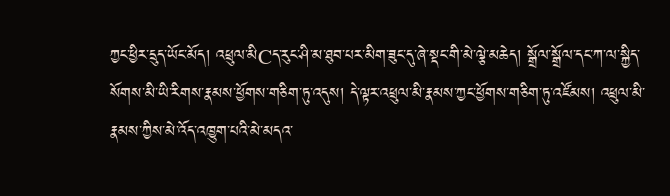ཀྱང་ཕྱིར་དྲུད་ཡོང་མོད། འཕྲུལ་མིCད་རུང་ཤི་མ་ཐུབ་པར་མིག་ཟུང་དུ་ཞེ་སྡང་གི་མེ་ལྕེ་མཆེད། སྒྲོལ་སྒྲོལ་དང་ཀ་ལ་སྐྱིད་སོགས་མི་ཡི་རིགས་རྣམས་ཕྱོགས་གཅིག་ཏུ་འདུས། དེ་ལྟར་འཕྲུལ་མི་རྣམས་ཀྱང་ཕྱོགས་གཅིག་ཏུ་འཛོམས། འཕྲུལ་མི་རྣམས་ཀྱིས་མེ་འོད་འཁྱུག་པའི་མེ་མདའ་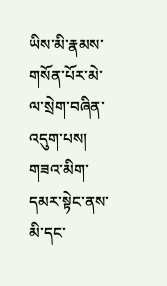ཡིས་མི་རྣམས་གསོན་པོར་མེ་ལ་སྲེག་བཞིན་འདུག་པས། གཟའ་མིག་དམར་སྟེང་ནས་མི་དང་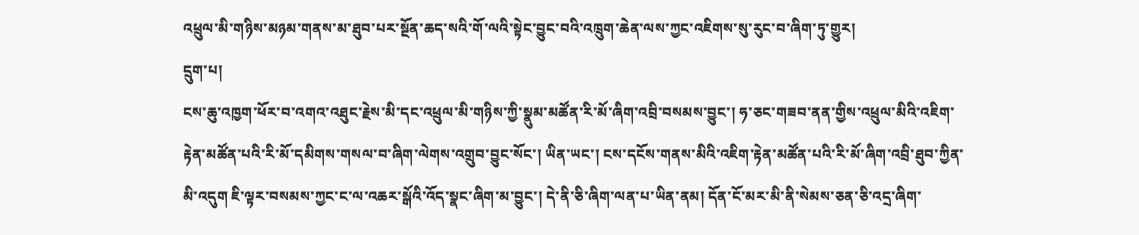འཕྲུལ་མི་གཉིས་མཉམ་གནས་མ་ཐུབ་པར་སྔོན་ཆད་སའི་གོ་ལའི་སྟེང་བྱུང་བའི་འཁྲུག་ཆེན་ལས་ཀྱང་འཇིགས་སུ་རུང་བ་ཞིག་ཏུ་གྱུར།
དྲུག་པ།
ངས་ཆུ་འཁྱག་ཕོར་བ་འགའ་འཐུང་རྗེས་མི་དང་འཕྲུལ་མི་གཉིས་ཀྱི་སྣུམ་མཚོན་རི་མོ་ཞིག་འབྲི་བསམས་བྱུང་། ཧ་ཅང་གཟབ་ནན་གྱིས་འཕྲུལ་མིའི་འཇིག་རྟེན་མཚོན་པའི་རི་མོ་དམིགས་གསལ་བ་ཞིག་ལེགས་འགྲུབ་བྱུང་སོང་། ཡིན་ཡང་། ངས་དངོས་གནས་མིའི་འཇིག་རྟེན་མཚོན་པའི་རི་མོ་ཞིག་འབྲི་ཐུབ་ཀྱིན་མི་འདུག ཇི་ལྟར་བསམས་ཀྱང་ང་ལ་འཆར་སྒོའི་འོད་སྣང་ཞིག་མ་བྱུང་། དེ་ནི་ཅི་ཞིག་ལན་པ་ཡིན་ནམ། དོན་ངོ་མར་མི་ནི་སེམས་ཅན་ཅི་འདྲ་ཞིག་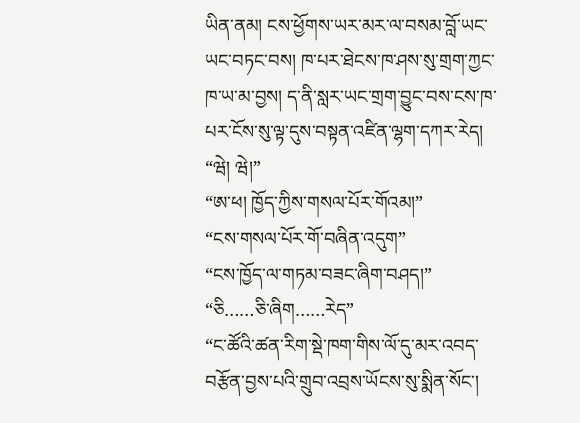ཡིན་ནམ། ངས་ཕྱོགས་ཡར་མར་ལ་བསམ་བློ་ཡང་ཡང་བཏང་བས། ཁ་པར་ཐེངས་ཁ་ཤས་སུ་གྲག་ཀྱང་ཁ་ཡ་མ་བྱས། ད་ནི་སླར་ཡང་གྲག་བྱུང་བས་ངས་ཁ་པར་ངོས་སུ་ལྟ་དུས་བསྟན་འཛིན་ལྷག་དཀར་རེད།
“ཝེ། ཝེ།”
“ཨ་ཕ། ཁྱོད་ཀྱིས་གསལ་པོར་གོའམ།”
“ངས་གསལ་པོར་གོ་བཞིན་འདུག”
“ངས་ཁྱོད་ལ་གཏམ་བཟང་ཞིག་བཤད།”
“ཅི……ཅི་ཞིག……རེད”
“ང་ཚོའི་ཚན་རིག་སྡེ་ཁག་གིས་ལོ་དུ་མར་འབད་བརྩོན་བྱས་པའི་གྲུབ་འབྲས་ཡོངས་སུ་སྨིན་སོང་།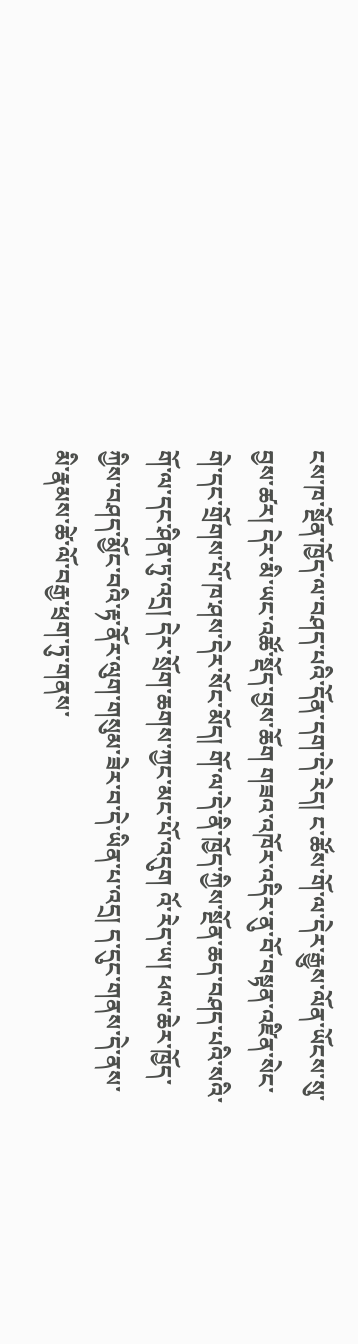ངས་ཁ་སྔོན་ཁྱོད་ལ་བཤད་པའི་དོན་དག་དེ་རེད། ང་ཚོས་གོ་ལ་དེར་རྒྱུས་ལོན་ཡོངས་སུ་བྱས་ཚར། དེར་མི་ཡང་འཚོ་སྡོད་བྱས་ཆོག གཟའ་འཁོར་འདིར་ནུ་བོ་བསྟན་འཛིན་སེང་གེ་དང་གྲོགས་པོ་ཁ་ཤས་དེར་སོང་མོད། གོ་ལ་དེ་ནི་ཁྱོད་ཀྱིས་སྔོན་ཆད་བཤད་པའི་སའི་གོ་ལ་དང་ཤིན་ཏུ་འདྲ། དེར་སྲོག་ཆགས་ཀྱང་མང་པོ་འདུག འོ་རེད་ཡ། ཕལ་ཆེར་ཁྱོད་ཀྱིས་བཤད་མྱོང་བའི་རྟ་ནོར་ལུག་གསུམ་ཟེར་བ་དེ་ཡིན་པ་འདྲ། ད་དུང་གནས་དེ་ནས་མི་རྣམས་ཚེ་ལོ་བརྒྱ་ཕྲག་ཏུ་གནས་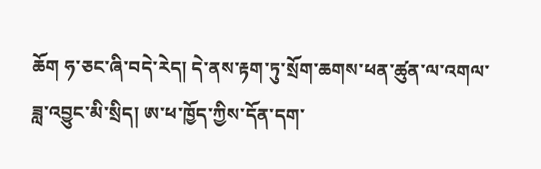ཆོག ཧ་ཅང་ཞི་བདེ་རེད། དེ་ནས་རྟག་ཏུ་སྲོག་ཆགས་ཕན་ཚུན་ལ་འགལ་ཟླ་འབྱུང་མི་སྲིད། ཨ་ཕ་ཁྱོད་ཀྱིས་དོན་དག་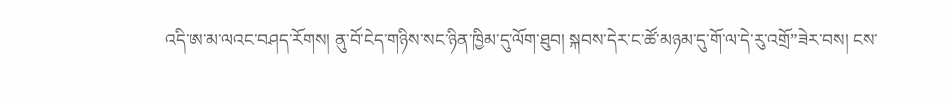འདི་ཨ་མ་ལའང་བཤད་རོགས། ནུ་བོ་ངེད་གཉིས་སང་ཉིན་ཁྱིམ་དུ་ལོག་ཐུབ། སྐབས་དེར་ང་ཚོ་མཉམ་དུ་གོ་ལ་དེ་རུ་འགྲོ”ཟེར་བས། ངས་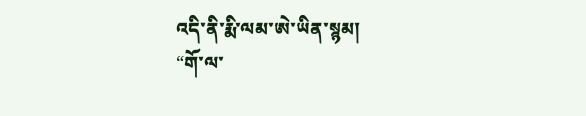འདི་ནི་རྨི་ལམ་ཨེ་ཡིན་སྙམ།
“གོ་ལ་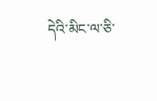དེའི་མིང་ལ་ཅི་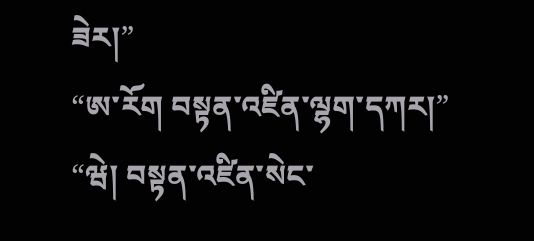ཟེར།”
“ཨ་རོག བསྟན་འཛིན་ལྷག་དཀར།”
“ཝེ། བསྟན་འཛིན་སེང་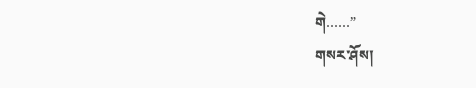གེ……”
གསར་ཤོས།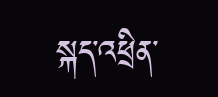སྐད་འཕྲིན་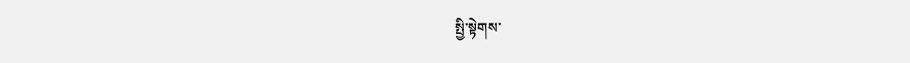སྤྱི་སྟེགས་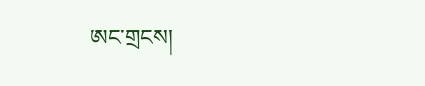ཨང་གྲངས།